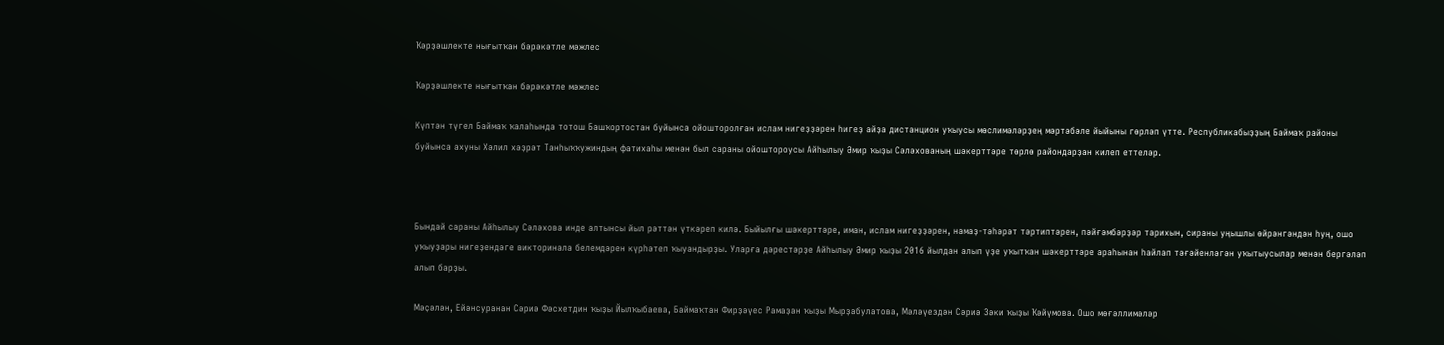Ҡәрҙәшлекте нығытҡан бәрәкәтле мәжлес

Ҡәрҙәшлекте нығытҡан бәрәкәтле мәжлес

Күптән түгел Баймаҡ ҡалаһында тотош Башҡортостан буйынса ойошторолған ислам нигеҙҙәрен һигеҙ айҙа дистанцион уҡыусы мөслимәләрҙең мәртәбәле йыйыны гөрләп үтте. Республикабыҙҙың Баймаҡ районы буйынса ахуны Хәлил хәҙрәт Танһыҡҡужиндың фатихаһы менән был сараны ойоштороусы Айһылыу Әмир ҡыҙы Сәләхованың шәкерттәре төрлө райондарҙан килеп еттеләр.



Бындай сараны Айһылыу Сәләхова инде алтынсы йыл рәттән үткәреп килә. Быйылғы шәкерттәре, иман, ислам нигеҙҙәрен, намаҙ-тәһәрәт тәртиптәрен, пәйғәмбәрҙәр тарихын, сираны уңышлы өйрәнгәндән һуң, ошо уҡыуҙары нигеҙендәге викторинала белемдәрен күрһәтеп ҡыуандырҙы. Уларға дәрестәрҙе Айһылыу Әмир ҡыҙы 2016 йылдан алып үҙе уҡытҡан шәкерттәре араһынан һайлап тәғәйенләгән уҡытыусылар менән бергәләп алып барҙы.

Мәҫәлән, Ейәнсуранан Сәриә Фәсхетдин ҡыҙы Йылҡыбаева, Баймаҡтан Фирҙәүес Рамаҙан ҡыҙы Мырҙабулатова, Мәләүездән Сәриә Зәки ҡыҙы Ҡәйүмова. Ошо мөғәллимәләр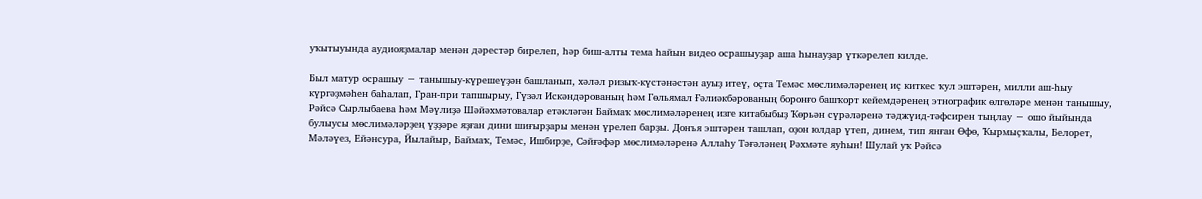уҡытыуында аудиояҙмалар менән дәрестәр бирелеп, һәр биш-алты тема һайын видео осрашыуҙар аша һынауҙар үткәрелеп килде.

Был матур осрашыу − танышыу-күрешеүҙән башланып, хәләл ризыҡ-күстәнәстән ауыҙ итеү, оҫта Темәс мөслимәләренең иҫ киткес ҡул эштәрен, милли аш-һыу күргәҙмәһен баһалап, Гран-при тапшырыу, Гүзәл Искәндәрованың һәм Гөльямал Ғәлиәкбәрованың боронғо башҡорт кейемдәренең этнографик өлгөләре менән танышыу, Рәйсә Сырлыбаева һәм Мәүлиҙә Шәйәхмәтовалар етәкләгән Баймаҡ мөслимәләренең изге китабыбыҙ Ҡөрьән сүрәләренә тәджүид-тәфсирен тыңлау − ошо йыйында булыусы мөслимәләрҙең үҙҙәре яҙған дини шиғырҙары менән үрелеп барҙы. Донъя эштәрен ташлап, оҙон юлдар үтеп, динем, тип янған Өфө, Ҡырмыҫҡалы, Белорет, Мәләүез, Ейәнсура, Йылайыр, Баймаҡ, Темәс, Ишбирҙе, Сәйғәфәр мөслимәләренә Аллаһу Тәғәләнең Рәхмәте яуһын! Шулай уҡ Рәйсә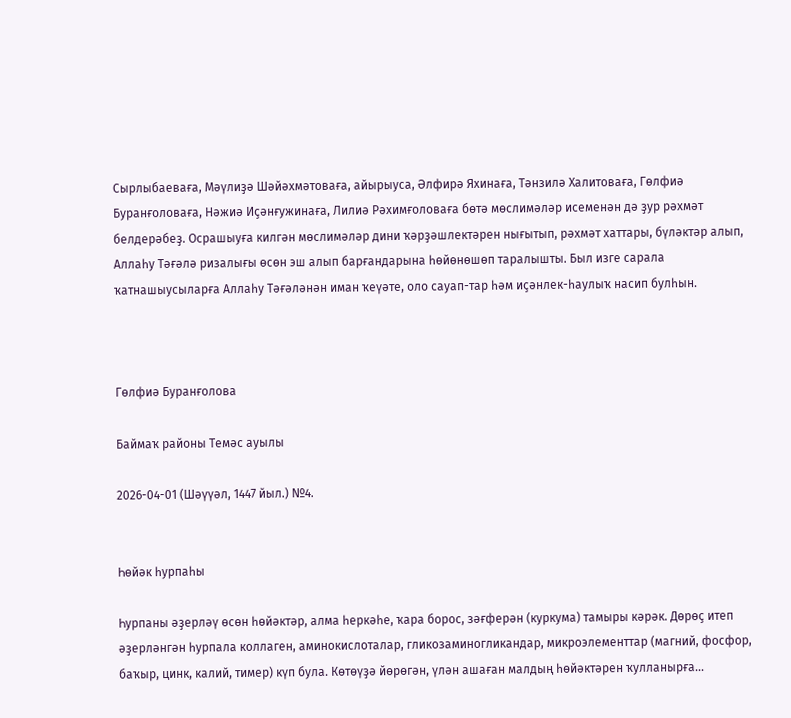Сырлыбаеваға, Мәүлиҙә Шәйәхмәтоваға, айырыуса, Әлфирә Яхинаға, Тәнзилә Халитоваға, Гөлфиә Буранғоловаға, Нәжиә Иҫәнғужинаға, Лилиә Рәхимғоловаға бөтә мөслимәләр исеменән дә ҙур рәхмәт белдерәбеҙ. Осрашыуға килгән мөслимәләр дини ҡәрҙәшлектәрен нығытып, рәхмәт хаттары, бүләктәр алып, Аллаһу Тәғәлә ризалығы өсөн эш алып барғандарына һөйөнөшөп таралышты. Был изге сарала ҡатнашыусыларға Аллаһу Тәғәләнән иман ҡеүәте, оло сауап-тар һәм иҫәнлек-һаулыҡ насип булһын.



Гөлфиә Буранғолова

Баймаҡ районы Темәс ауылы

2026-04-01 (Шәүүәл, 1447 йыл.) №4.


Һөйәк һурпаһы

Һурпаны әҙерләү өсөн һөйәктәр, алма һеркәһе, ҡара борос, зәғферән (куркума) тамыры кәрәк. Дөрөҫ итеп әҙерләнгән һурпала коллаген, аминокислоталар, гликозаминогликандар, микроэлементтар (магний, фосфор, баҡыр, цинк, калий, тимер) күп була. Көтөүҙә йөрөгән, үлән ашаған малдың һөйәктәрен ҡулланырға...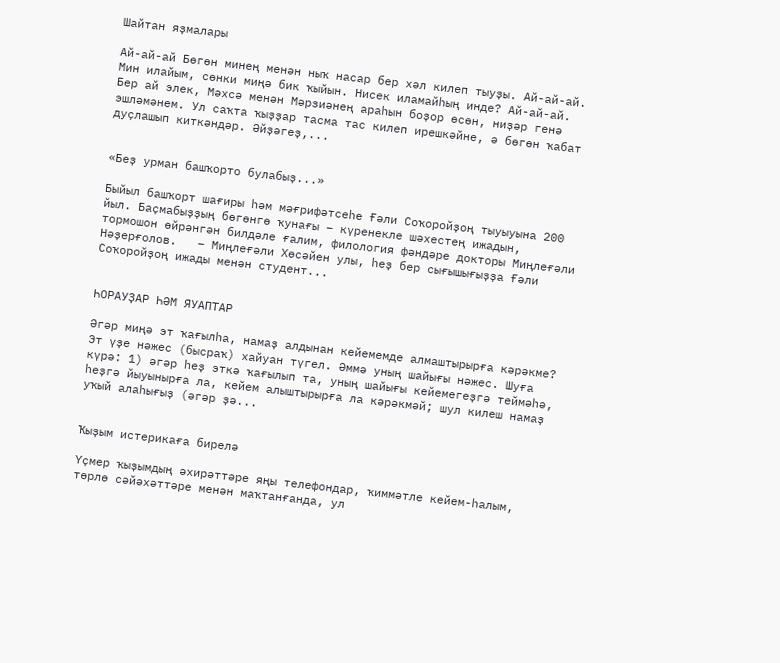Шайтан яҙмалары

Ай-ай-ай Бөгөн минең менән ныҡ насар бер хәл килеп тыуҙы. Ай-ай-ай. Мин илайым, сөнки миңә бик ҡыйын. Нисек иламайһың инде? Ай-ай-ай. Бер ай элек, Мәхсә менән Мәрзиәнең араһын боҙор өсөн, ниҙәр генә эшләмәнем. Ул саҡта ҡыҙҙар тасма тас килеп ирешкәйне, ә бөгөн ҡабат дуҫлашып киткәндәр. Әйҙәгеҙ,...


«Беҙ урман башҡорто булабыҙ...»

Быйыл башҡорт шағиры һәм мәғрифәтсеһе Ғәли Соҡоройҙоң тыуыуына 200 йыл. Баҫмабыҙҙың бөгөнгө ҡунағы − күренекле шәхестең ижадын, тормошон өйрәнгән билдәле ғалим, филология фәндәре докторы Миңлеғәли Нәҙерғолов.   – Миңлеғәли Хөсәйен улы, һеҙ бер сығышығыҙҙа Ғәли Соҡоройҙоң ижады менән студент...


ҺОРАУҘАР ҺӘМ ЯУАПТАР

Әгәр миңә эт ҡағылһа, намаҙ алдынан кейемемде алмаштырырға кәрәкме? Эт үҙе нәжес (бысраҡ) хайуан түгел. Әммә уның шайығы нәжес. Шуға күрә: 1) әгәр һеҙ эткә ҡағылып та, уның шайығы кейемегеҙгә теймәһә, һеҙгә йыуынырға ла, кейем алыштырырға ла кәрәкмәй; шул килеш намаҙ уҡый алаһығыҙ (әгәр ҙә...


Ҡыҙым истерикаға бирелә

Үҫмер ҡыҙымдың әхирәттәре яңы телефондар, ҡиммәтле кейем-һалым, төрлө сәйәхәттәре менән маҡтанғанда, ул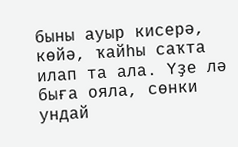быны ауыр кисерә, көйә, ҡайһы саҡта илап та ала. Үҙе лә быға ояла, сөнки ундай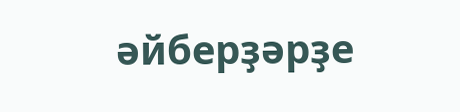әйберҙәрҙе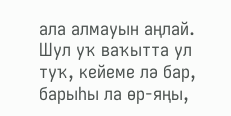ала алмауын аңлай. Шул уҡ ваҡытта ул туҡ, кейеме лә бар, барыһы ла өр-яңы,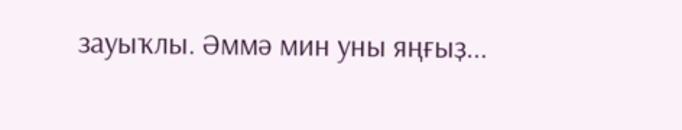зауыҡлы. Әммә мин уны яңғыҙ...